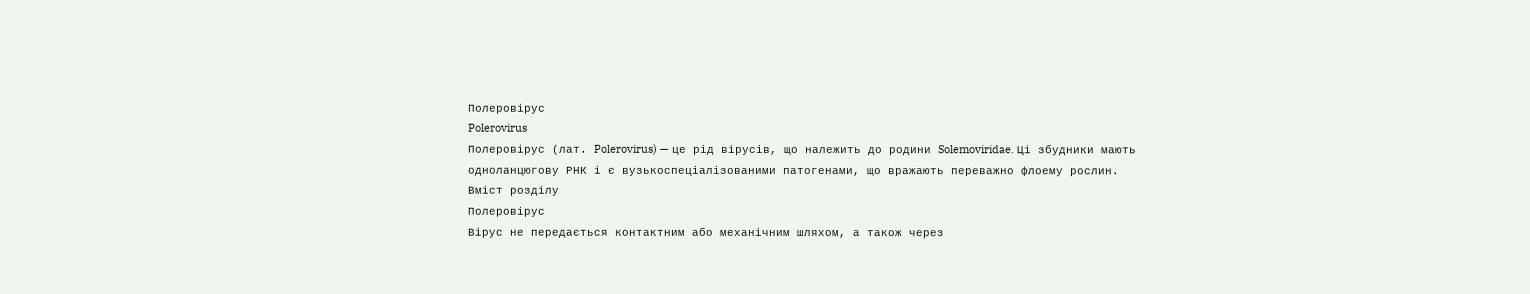Полеровірус
Polerovirus
Полеровірус (лат. Polerovirus) — це рід вірусів, що належить до родини Solemoviridae. Ці збудники мають одноланцюгову РНК і є вузькоспеціалізованими патогенами, що вражають переважно флоему рослин.
Вміст розділу
Полеровірус
Вірус не передається контактним або механічним шляхом, а також через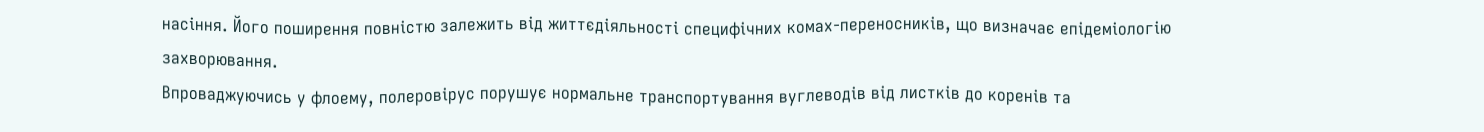насіння. Його поширення повністю залежить від життєдіяльності специфічних комах-переносників, що визначає епідеміологію захворювання.
Впроваджуючись у флоему, полеровірус порушує нормальне транспортування вуглеводів від листків до коренів та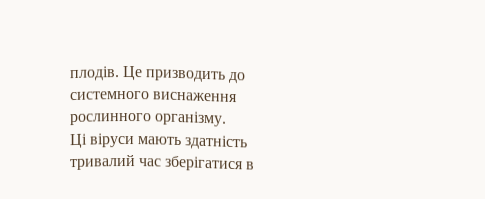плодів. Це призводить до системного виснаження рослинного організму.
Ці віруси мають здатність тривалий час зберігатися в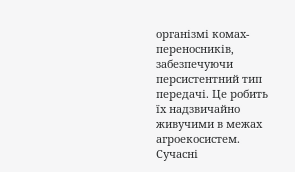організмі комах-переносників, забезпечуючи персистентний тип передачі. Це робить їх надзвичайно живучими в межах агроекосистем.
Сучасні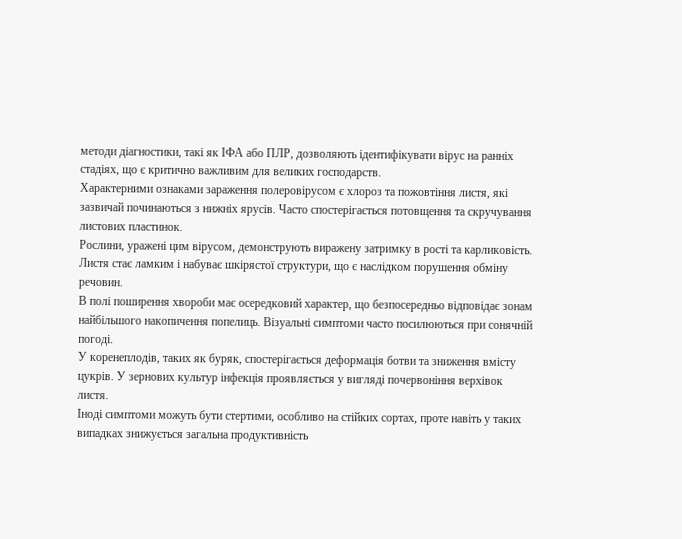методи діагностики, такі як ІФА або ПЛР, дозволяють ідентифікувати вірус на ранніх стадіях, що є критично важливим для великих господарств.
Характерними ознаками зараження полеровірусом є хлороз та пожовтіння листя, які зазвичай починаються з нижніх ярусів. Часто спостерігається потовщення та скручування листових пластинок.
Рослини, уражені цим вірусом, демонструють виражену затримку в рості та карликовість. Листя стає ламким і набуває шкірястої структури, що є наслідком порушення обміну речовин.
В полі поширення хвороби має осередковий характер, що безпосередньо відповідає зонам найбільшого накопичення попелиць. Візуальні симптоми часто посилюються при сонячній погоді.
У коренеплодів, таких як буряк, спостерігається деформація ботви та зниження вмісту цукрів. У зернових культур інфекція проявляється у вигляді почервоніння верхівок листя.
Іноді симптоми можуть бути стертими, особливо на стійких сортах, проте навіть у таких випадках знижується загальна продуктивність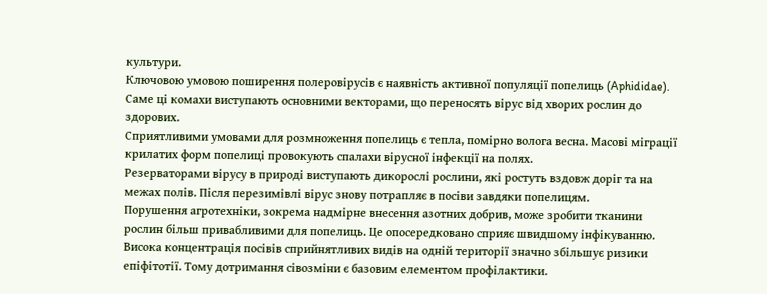культури.
Ключовою умовою поширення полеровірусів є наявність активної популяції попелиць (Aphididae). Саме ці комахи виступають основними векторами, що переносять вірус від хворих рослин до здорових.
Сприятливими умовами для розмноження попелиць є тепла, помірно волога весна. Масові міграції крилатих форм попелиці провокують спалахи вірусної інфекції на полях.
Резерваторами вірусу в природі виступають дикорослі рослини, які ростуть вздовж доріг та на межах полів. Після перезимівлі вірус знову потрапляє в посіви завдяки попелицям.
Порушення агротехніки, зокрема надмірне внесення азотних добрив, може зробити тканини рослин більш привабливими для попелиць. Це опосередковано сприяє швидшому інфікуванню.
Висока концентрація посівів сприйнятливих видів на одній території значно збільшує ризики епіфітотії. Тому дотримання сівозміни є базовим елементом профілактики.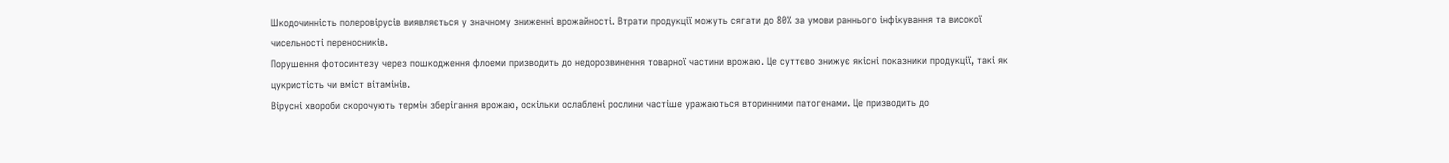Шкодочинність полеровірусів виявляється у значному зниженні врожайності. Втрати продукції можуть сягати до 80% за умови раннього інфікування та високої чисельності переносників.
Порушення фотосинтезу через пошкодження флоеми призводить до недорозвинення товарної частини врожаю. Це суттєво знижує якісні показники продукції, такі як цукристість чи вміст вітамінів.
Вірусні хвороби скорочують термін зберігання врожаю, оскільки ослаблені рослини частіше уражаються вторинними патогенами. Це призводить до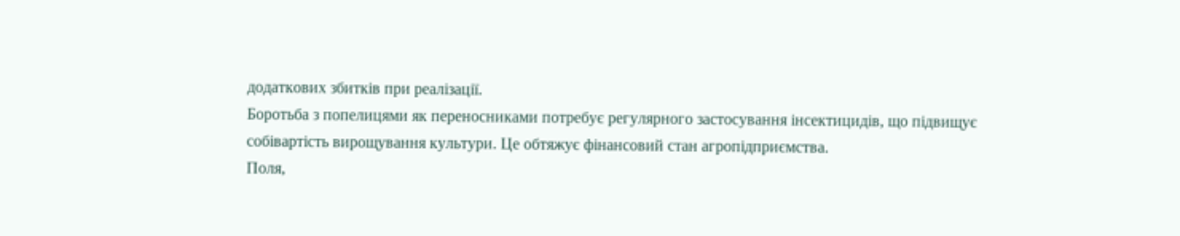додаткових збитків при реалізації.
Боротьба з попелицями як переносниками потребує регулярного застосування інсектицидів, що підвищує собівартість вирощування культури. Це обтяжує фінансовий стан агропідприємства.
Поля,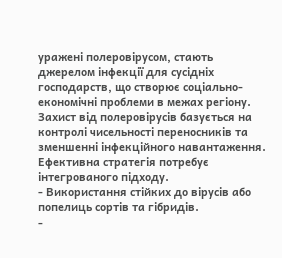уражені полеровірусом, стають джерелом інфекції для сусідніх господарств, що створює соціально-економічні проблеми в межах регіону.
Захист від полеровірусів базується на контролі чисельності переносників та зменшенні інфекційного навантаження. Ефективна стратегія потребує інтегрованого підходу.
- Використання стійких до вірусів або попелиць сортів та гібридів.
-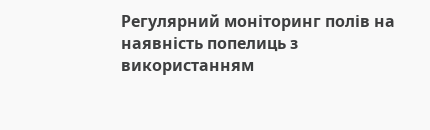Регулярний моніторинг полів на наявність попелиць з використанням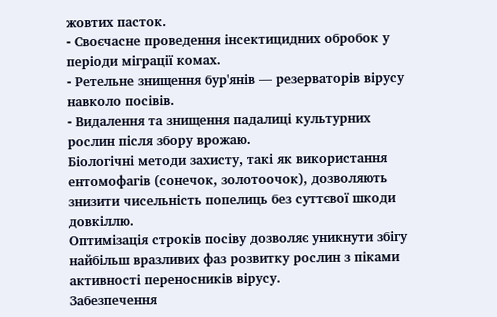жовтих пасток.
- Своєчасне проведення інсектицидних обробок у періоди міграції комах.
- Ретельне знищення бур'янів — резерваторів вірусу навколо посівів.
- Видалення та знищення падалиці культурних рослин після збору врожаю.
Біологічні методи захисту, такі як використання ентомофагів (сонечок, золотоочок), дозволяють знизити чисельність попелиць без суттєвої шкоди довкіллю.
Оптимізація строків посіву дозволяє уникнути збігу найбільш вразливих фаз розвитку рослин з піками активності переносників вірусу.
Забезпечення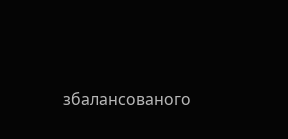збалансованого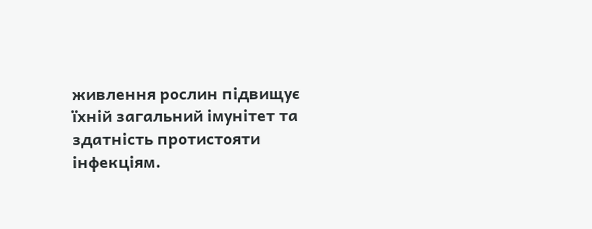живлення рослин підвищує їхній загальний імунітет та здатність протистояти інфекціям.